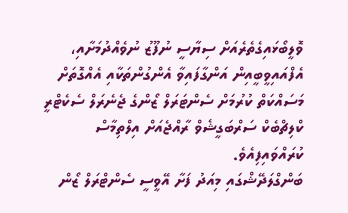ވޮލީބޯޅައިގެތެރެއަށް ސިޔާސީ ނުފޫޒު ނުވެއްދުމަށާއި، އެފްއައިވީބީއިން އަންގާފައިވާ އެންގުންތަކާއި އެއްގޮތަށް މަސައްކަތް ކުރުމަށް ސެންޓަރަލް ޒޯންގެ ޖެނެރަލް ސެކެޓްރީ ކްލިޗްބެކް ސަރްބަގީޝެވް ރާއްޖެއަށް އިލްތިމާސް ކުރައްވައިފިއެވެ.
ބަންގްލަދޭޝްގައި މިއަދު ފަށާ އޭވީސީ ސެންޓްރަލް ޒޯން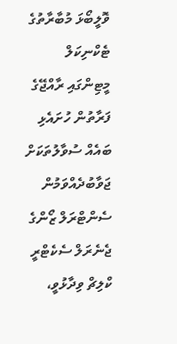ވޮލީބޯޅަ މުބާރާތުގެ ޓެކްނިކަލް މީޓިންގައި ރާއްޖޭގެ ފަރާތުން ހުށައެޅި ބައެއް ސުވާލުތަކަށް ޖަވާބުދެއްވަމުން ސެންޓްރަލް ޒޯންގެ ޖެނެރަލް ސެކެޓްރީ ކްލިޗް ވިދާޅުވީ،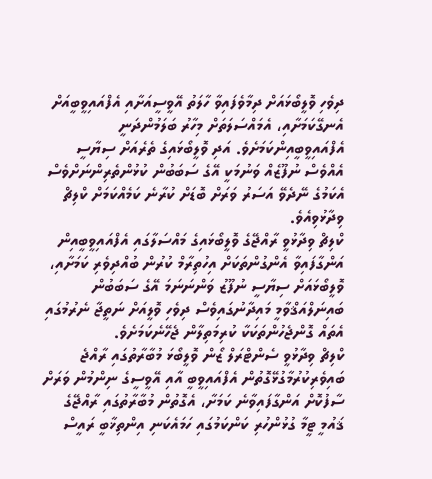ދިވެހި ވޮލީބޯޅައަށް ދިމާވެފައިވާ ހާލަތު އޭވީސީއަށާއި އެފްއައިވީބީއަށް އެނގޭކަމަށާއި، އެމައްސަލަތަށް މިހާރު ބަލަމުންދަނީ އެފްއައިވީބީއިންކަމަށެވެ. އަދި ވޮލީބޯޅައިގެ ތެރެއަށް ސިޔާސީ އެއްވެސް ނުފޫޒެއް ވަނުމަކީ އޭގެ ސަބަބުން ކުޅުންތެރިންނަށްވެސް އެކަމުގެ ނޭދެވޭ އަސަރު ވަރަށް ބޮޑަށް ކުރާނެ ކަމެއްކަމަށް ކްލިޗް ވިދާޅުވިއެވެ.
ކްލިޗް ވިދާޅުވީ ރާއްޖޭގެ ވޮލީބޯޅައިގެ މައްސަލާގައި އެފްއައިވީބީއިން އަންގާފައިވާ އެންގުންތަކަށް އިހުތިރާމް ކުރުން ބުއްދިވެރި ކަމަށާއި، ވޮލީބޯޅައަށް ސިޔާސީ ނުފޫޒު ވަންނަނަމަ އޭގެ ސަބަބުން ބައިނަލްއަޤްވާމީ މައިދާނުގައިވެސް ދިވެހި ވޮލީއަށް ނަތީޖާ ނެރުމުގައި އެތައް ގޮންޖެހުންތަކަކާ ކުރިމަތިލާން ޖެހޭނެކަމަށެވެ.
ކްލިޗް ވިދާޅުވީ ސެންޓްރަލް ޒޯން ވޮލީބޯޅަ މުބާރާތުގައި ރާއްޖެ ބައިވެރިކުރުމާގުޅޭގޮތުން އެފްއައިވީބީ އާއި އޭވީސީގެ ނިންމުން ވަރަށް ސާފުކޮށް އަންގާފައިވާނެ ކަމަށާ، އެގޮތުން މުބާރާތުގައި ރާއްޖޭގެ ޤައުމީ ޓީމާ ގުޅުންހުރި ކަންކަމުގައި ހަމައެކަނި އިންތިޚާބީ ރައީސް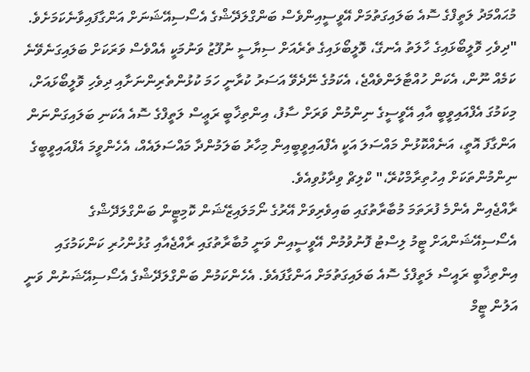މުޙައްމަދު ލަތީފްގެ ސޮއެ ބަލައިގަތުމަށް އޭވީސީއިންވެސް ބަންގްލަދޭޝްގެ އެސޯސިއޭޝަނަށް އަންގާފައިވާނެކަމަށެވެ.
"ދިވެހި ވޮލީބޯޅައިގެ ހާލަތު އެނގޭ، ވޮލީބޯޅައިގެ ތެރެއަށް ސިޔާސީ ނުފޫޒު ވަނުމަކީ އެއްވެސް ވަރަކަށް ބަލައިގަނެވޭނެ ކަމެއް ނޫން، އެކަން ހުއްޓާލަންވެއްޖެ، އެކަމުގެ ނޭދެވޭ އަސަރު ކުރާނީ ހަމަ ކުޅުންތެރިންނަށާއި ދިވެހި ވޮލީބޯޅައަށް، މިކަމުގަ އެފްއައިވީބީ އާއި އޭވީސީގެ ނިންމުން ވަރަށް ސާފު، އިންތިޚާބީ ރަޢީސް ލަތީފްގެ ސޮއެ އެކަނި ބަލައިގަންނަން އަންގާފަ އޮތީ، އަނެއްކޮޅުން މައްސަލަ އަކީ އެފްއައިވީބީއިން މިހާރު ބަލަމުންދާ މައްސަލައެއް، އެހެންވީމަ އެފްއައިވީބީގެ ނިންމުންތަކަށް އިހުތިރާމްކުރޭ،" ކްލިޗް ވިދާޅުވިއެވެ.
ރާއްޖެއިން އެންމެ ފުރަތަމަ މުބާރާތުގައި ބައިވެރިވަށް އޭރުގެ ނޯމަލައިޒޭޝަން ކޮމިޓީން ބަންގްލަދޭޝްގެ އެސޯސިއޭޝަންއަށް ޓީމު ލިސްޓު ފޮނުވުމުން އޭވީސީއިން ވަނީ މުބާރާތުގައި ރާއްޖެއާއި ގުޅުންހުރި ކަންކަމުގައި އިންތިޚާބީ ރައީސް ލަތީފްގެ ސޮއެ ބަލައިގަތުމަށް އަންގާފައެވެ. އެހެންކަމުން ބަންގްލަދޭޝްގެ އެސޯސިއޭޝަނުން ވަނީ އަލުން ޓީމް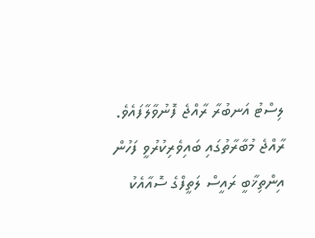ލިސްޓު އަނބުރާ ރާއްޖެ ފޮނުވާލާފައެވެ.
ރާއްޖެ މުބާރާތުގައި ބައިވެރިކުރުވީ ފަހުން އިންތިޚާބީ ރައީސް ލަތީފްގެ ސޮއާއެކު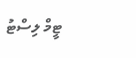ޓީމް ލިސްޓު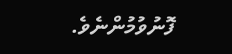ފޮނުވުމުންނެވެ.